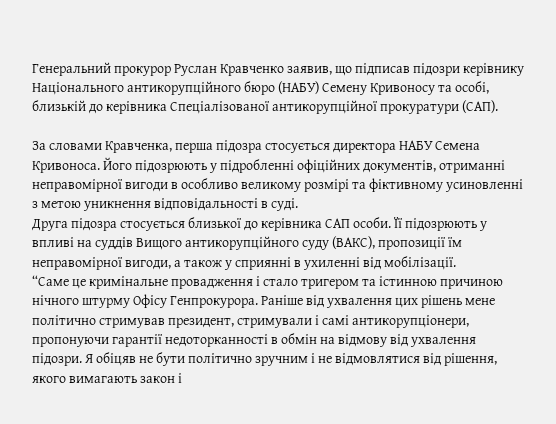Генеральний прокурор Руслан Кравченко заявив, що підписав підозри керівнику Національного антикорупційного бюро (НАБУ) Семену Кривоносу та особі, близькій до керівника Спеціалізованої антикорупційної прокуратури (САП).

За словами Кравченка, перша підозра стосується директора НАБУ Семена Кривоноса. Його підозрюють у підробленні офіційних документів, отриманні неправомірної вигоди в особливо великому розмірі та фіктивному усиновленні з метою уникнення відповідальності в суді.
Друга підозра стосується близької до керівника САП особи. Її підозрюють у впливі на суддів Вищого антикорупційного суду (ВАКС), пропозиції їм неправомірної вигоди, а також у сприянні в ухиленні від мобілізації.
“Саме це кримінальне провадження і стало тригером та істинною причиною нічного штурму Офісу Генпрокурора. Раніше від ухвалення цих рішень мене політично стримував президент, стримували і самі антикорупціонери, пропонуючи гарантії недоторканності в обмін на відмову від ухвалення підозри. Я обіцяв не бути політично зручним і не відмовлятися від рішення, якого вимагають закон і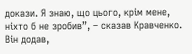докази. Я знаю, що цього, крім мене, ніхто б не зробив”, – сказав Кравченко. Він додав,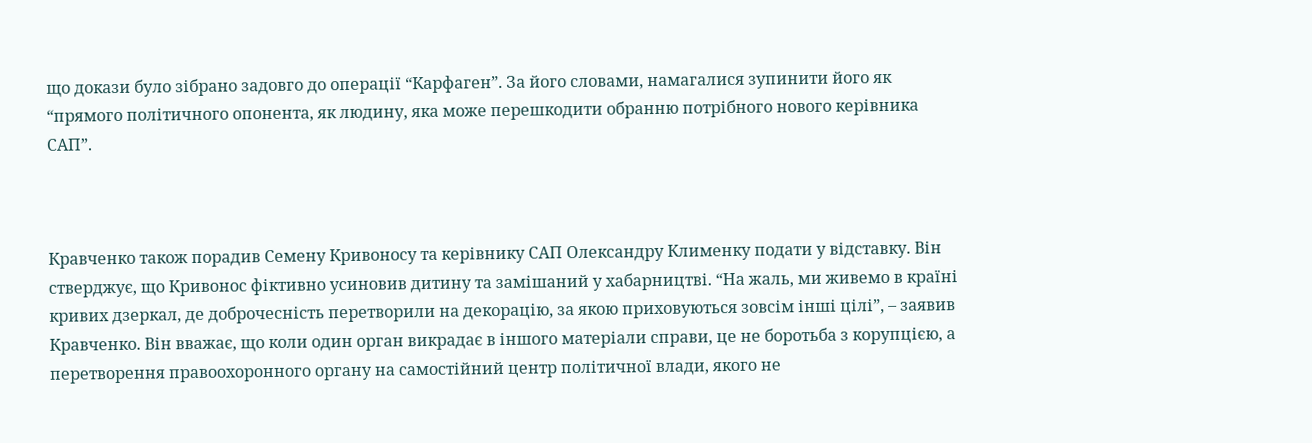що докази було зібрано задовго до операції “Карфаген”. За його словами, намагалися зупинити його як “прямого політичного опонента, як людину, яка може перешкодити обранню потрібного нового керівника САП”.



Кравченко також порадив Семену Кривоносу та керівнику САП Олександру Клименку подати у відставку. Він стверджує, що Кривонос фіктивно усиновив дитину та замішаний у хабарництві. “На жаль, ми живемо в країні кривих дзеркал, де доброчесність перетворили на декорацію, за якою приховуються зовсім інші цілі”, – заявив Кравченко. Він вважає, що коли один орган викрадає в іншого матеріали справи, це не боротьба з корупцією, а перетворення правоохоронного органу на самостійний центр політичної влади, якого не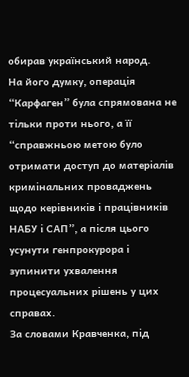обирав український народ.
На його думку, операція “Карфаген” була спрямована не тільки проти нього, а її “справжньою метою було отримати доступ до матеріалів кримінальних проваджень щодо керівників і працівників НАБУ і САП”, а після цього усунути генпрокурора і зупинити ухвалення процесуальних рішень у цих справах.
За словами Кравченка, під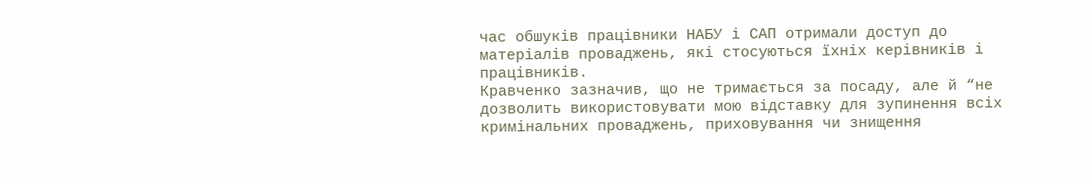час обшуків працівники НАБУ і САП отримали доступ до матеріалів проваджень, які стосуються їхніх керівників і працівників.
Кравченко зазначив, що не тримається за посаду, але й “не дозволить використовувати мою відставку для зупинення всіх кримінальних проваджень, приховування чи знищення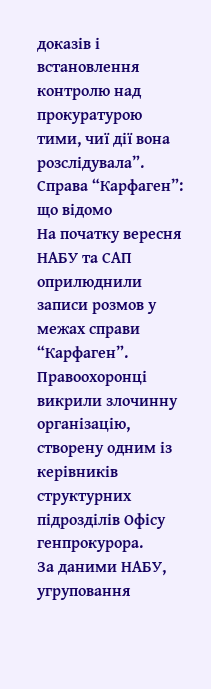доказів і встановлення контролю над прокуратурою тими, чиї дії вона розслідувала”.
Справа “Карфаген”: що відомо
На початку вересня НАБУ та САП оприлюднили записи розмов у межах справи “Карфаген”. Правоохоронці викрили злочинну організацію, створену одним із керівників структурних підрозділів Офісу генпрокурора.
За даними НАБУ, угруповання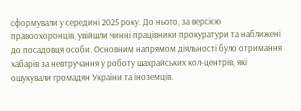сформували у середині 2025 року. До нього, за версією правоохоронців, увійшли чинні працівники прокуратури та наближені до посадовця особи. Основним напрямом діяльності було отримання хабарів за невтручання у роботу шахрайських кол-центрів, які ошукували громадян України та іноземців.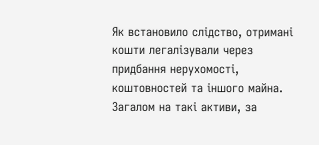Як встановило слідство, отримані кошти легалізували через придбання нерухомості, коштовностей та іншого майна. Загалом на такі активи, за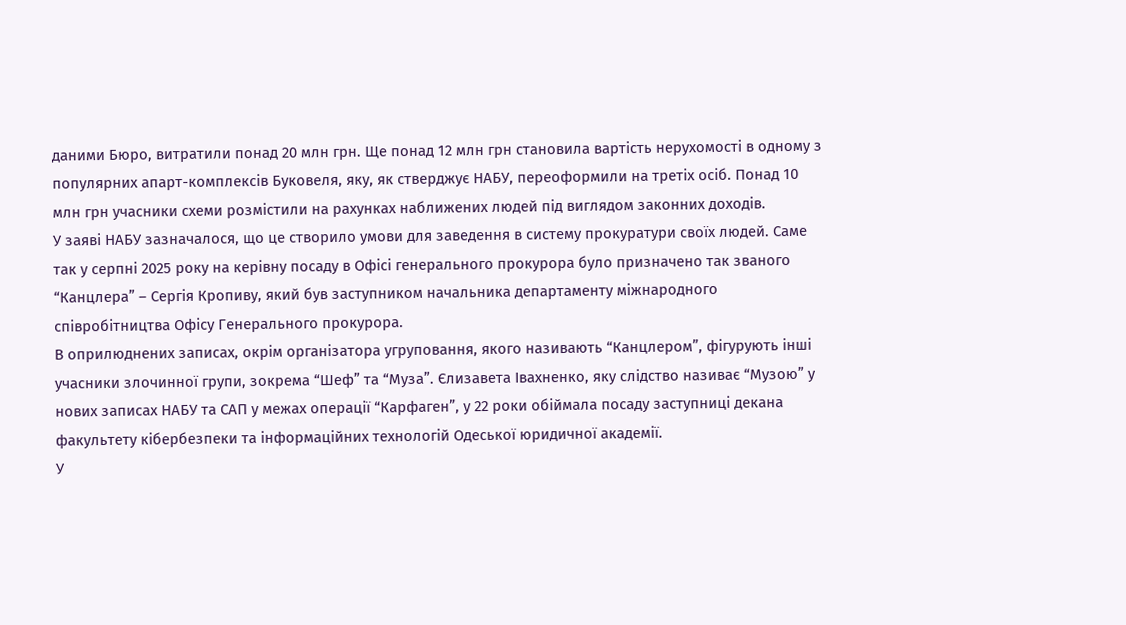даними Бюро, витратили понад 20 млн грн. Ще понад 12 млн грн становила вартість нерухомості в одному з популярних апарт-комплексів Буковеля, яку, як стверджує НАБУ, переоформили на третіх осіб. Понад 10 млн грн учасники схеми розмістили на рахунках наближених людей під виглядом законних доходів.
У заяві НАБУ зазначалося, що це створило умови для заведення в систему прокуратури своїх людей. Саме так у серпні 2025 року на керівну посаду в Офісі генерального прокурора було призначено так званого “Канцлера” – Сергія Кропиву, який був заступником начальника департаменту міжнародного співробітництва Офісу Генерального прокурора.
В оприлюднених записах, окрім організатора угруповання, якого називають “Канцлером”, фігурують інші учасники злочинної групи, зокрема “Шеф” та “Муза”. Єлизавета Івахненко, яку слідство називає “Музою” у нових записах НАБУ та САП у межах операції “Карфаген”, у 22 роки обіймала посаду заступниці декана факультету кібербезпеки та інформаційних технологій Одеської юридичної академії.
У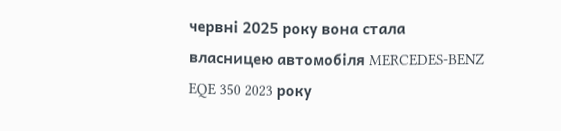червні 2025 року вона стала власницею автомобіля MERCEDES-BENZ EQE 350 2023 року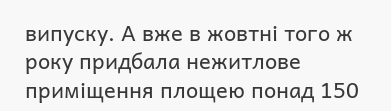випуску. А вже в жовтні того ж року придбала нежитлове приміщення площею понад 150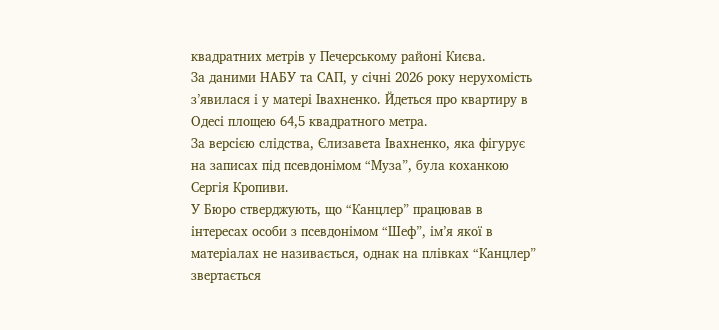квадратних метрів у Печерському районі Києва.
За даними НАБУ та САП, у січні 2026 року нерухомість з’явилася і у матері Івахненко. Йдеться про квартиру в Одесі площею 64,5 квадратного метра.
За версією слідства, Єлизавета Івахненко, яка фігурує на записах під псевдонімом “Муза”, була коханкою Сергія Кропиви.
У Бюро стверджують, що “Канцлер” працював в інтересах особи з псевдонімом “Шеф”, ім’я якої в матеріалах не називається, однак на плівках “Канцлер” звертається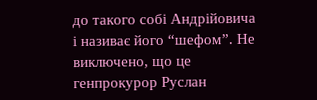до такого собі Андрійовича і називає його “шефом”. Не виключено, що це генпрокурор Руслан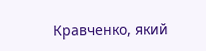Кравченко, який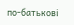по-батькові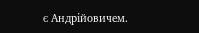є Андрійовичем.